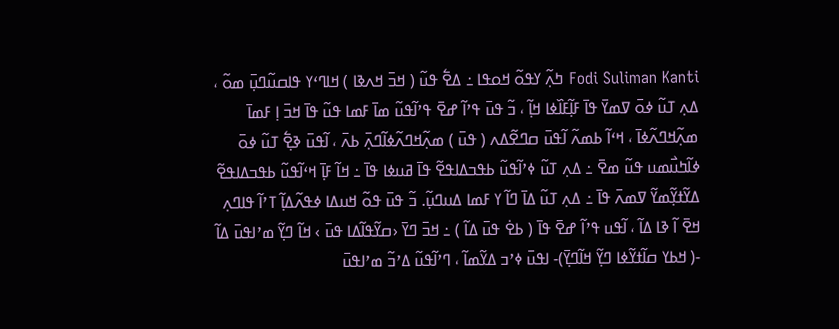Fodi Suliman Kanti ߤߍ߲߬ ߌߟߋ߬ ߞߋߟߊ ߸ ߡߐ߱ ߟߎ߬ ( ߞߏ߫ ߞߍߢߊ ) ߞߊߣߵߌ ߟߊߛߎ߬ߣߎ߲߫ ߘߋ߬ ، ߡߍ߲ ߠߎ߬ ߦߋ߫ ߜߘߌ߫ ߟߊ߫ ߓߊ߲߬ߓߊ߰ߦߊ ߞߊ߲߬ ، ߏ߬ ߟߎ߫ ߟߴߊ߬ ߝߐ߫ ߟߴߊ߬ߟߎ߬ ߘߊ߫ ߓߘߊ ߟߎ߬ ߟߊ߫ ߞߏ߫ ߊ߲ ߓߘߊ߫ ߘߍ߲߬ߞߣߍ߬ߦߊ߫ ، ߞߵߊ߬ ߕߘߍ߬ ߊ߬ߟߎ߫ ߛߣߐ߬ߡߍ ( ߟߎ߫ ) ߘߍ߲߬ߞߣߍ߬ߦߊ߬ߣߍ߲߫ ߕߍ߫ ، ߊ߬ߟߎ߫ ߢߐ߲߱ ߠߎ߬ ߦߋ߫ ߦߊ߬ߤߎ߯ߘߎ ߟߎ߬ ߘߐ߫ ߸ ߡߍ߲ ߠߎ߬ ߦߴߊ߬ߟߎ߬ ߕߟߏߡߊߟߐ߬ ߟߊ߫ ߥߎߦߊ ߟߊ߫ ߸ ߞߊ߬ ߓߊ߲߫ ߞߵߊ߬ߟߎ߬ ߕߟߏߡߊߟߐ߬ ߡߌ߬ߙߌ߲߬ߘߌ߬ ߜߘߍ߫ ߟߊ߫ ߸ ߡߍ߲ ߠߎ߬ ߡߊ߫ ߣߊ߬ ߌ ߓߘߊ ߡߎߣߎ߲߬. ߏ߬ ߟߎ߫ ߟߋ߬ ߞߎߡߊ ߦߟߍ߬ߡߊ߲߬ ߠߴߊ߬ ߟߊߣߍ߲ ߞߐ߫ ߊ߬ ߢߊ ߡߊ߬ ، ߊ߬ߟߎ ߟߴߊ߬ ߝߐ߫ ߟߊ߫ ( ߕߐ߭ ߟߎ߫ ߡߊ߬ ) ߸ ߞߏ߫ ߣߌ߫ ‹ߛߌ߬ߟߊ߬ߡߊ ߟߎ߫ › ߞߊ߬ ߣߌ߲߬ ߘߴߊߟߎ߫ ߡߊ߬ -( ߞߕߌ ߛߊ߬ߙߌ߬ߦߊ ߣߌ߲߬ ߞߊ߬ߣߌ߲߫)- ߊߟߎ߫ ߦߴߏ ߡߌ߬ߘߊ߬ ، ߣߴߊ߬ߟߎ߬ ߡߴߏ߬ ߘߴߊߟߎ߫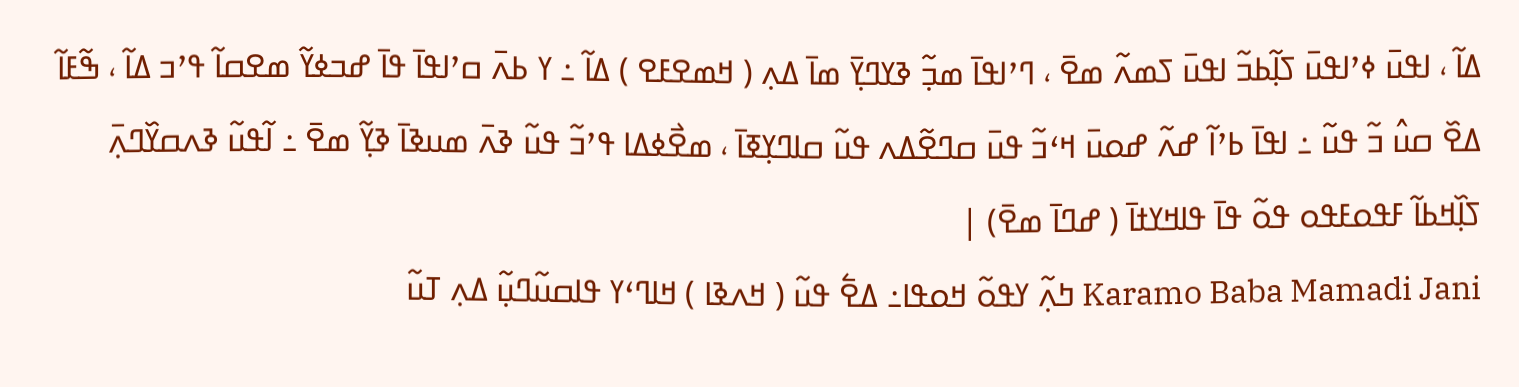ߡߊ߬ ، ߊߟߎ߫ ߦߴߊߟߎ߫ ߖߊ߲߬ߕߏ߬ ߊߟߎ߫ ߖߘߍ߬ ߘߐ߫ ، ߣߴߊߟߊ߫ ߘߏ߲߬ ߢߌߣߌ߲߫ ߘߊ߫ ߡߍ߲ ( ߞߘߐߓߐ ) ߡߊ߬ ߸ ߌ ߕߍ߫ ߛߴߊߟߊ߫ ߟߊ߫ ߝߏߦߌ߬ ߘߐߛߊ߬ ߟߴߏ ߡߊ߬ ، ߒ߬ߓߊ߬ ߡߐ߰ ߛߎ߮ ߏ߬ ߟߎ߬ ߸ ߊߟߊ߫ ߕߴߊ߬ ߝߍ߬ ߝߋߎ߫ ߞߵߏ߬ ߟߎ߫ ߛߣߐ߬ߡߍ ߟߎ߬ ߛߊߣߌ߲ߧߊ߫ ، ߘߐ߯ߦߡߊ ߟߴߏ߬ ߟߎ߬ ߢߍ߫ ߘߎߢߊ߫ ߢߌ߲߬ ߘߐ߫ ߸ ߊ߬ߟߎ߬ ߢߍߛߌ߰ߣߍ߲߫ ߖߊ߲߰ߞߕߊ߬ ߓߟߋߓߟߋ ߟߋ߬ ߟߊ߫ ߟߊߞߌߙߊ߫ ( ߝߣߊ߫ ߘߐ߫) |
Karamo Baba Mamadi Jani ߤߍ߲߬ ߌߟߋ߬ ߞߋߟߊ߸ ߡߐ߱ ߟߎ߬ ( ߞߍߢߊ ) ߞߊߣߵߌ ߟߊߛߎ߬ߣߎ߲߬ ߡߍ߲ ߠߎ߬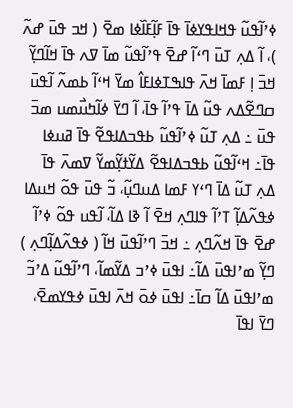ߦߴߊ߬ߟߎ߬ ߟߞߊߟߌߦߊ߫ ߟߊ߫ ߓߊ߲߬ߓߊ߰ߦߊ ߘߐ߫ ( ߞߏ ߟߎ߫ ߝߍ߬ )، ߊ߬ ߡߍ߲ ߠߎ߫ ߣߵߊ߬ ߝߐ߫ ߟߴߊ߬ߟߎ߬ ߘߊ߫ ߜߍ ߟߊ߫ ߞߊ߬ߣߌ߲߬ ߞߏ߫ ߊ߲ ߓߘߊ߫ ߞߍ߫ ߟߊߒߠߦߊߓߊ߮ ߘߌ߫ ߞߵߊ߬ ߕߘߍ߬ ߊ߬ߟߎ߫ ߛߣߐ߬ߡߍ ߟߎ߬ ߡߊ߫ ߟߴߊ߬ ߟߊ߫، ߊ߬ ߣߌ߫ ߦߊ߬ߤߎ߯ߘߎ ߘߏ߫ ߟߎ߫ ߸ ߡߍ߲ ߠߎ߬ ߦߴߊ߬ߟߎ߬ ߕߟߏߡߊߟߐ߬ ߟߊ߫ ߥߎߦߊ ߟߊ߫߸ ߞߵߊ߬ߟߎ߬ ߕߟߏߡߊߟߐ߬ ߡߌ߬ߙߌ߲߬ߘߌ߬ ߜߘߍ߫ ߟߊ߫ ߡߍ߲ ߠߎ߬ ߡߊ߫ ߣߵߌ ߓߘߊ ߡߎߣߎ߲߬، ߏ߬ ߟߎ߫ ߟߋ߬ ߞߎߡߊ ߦߟߍ߬ߡߊ߲߬ ߠߴߊ߬ ߟߊߣߍ߲ ߞߐ߫ ߊ߬ ߢߊ ߡߊ߬، ߊ߬ߟߎ ߟߋ߬ ߦߴߊ߬ ߝߐ߫ ߟߊ߫ ߞߍ߬ߣߍ߲ ߸ ߞߏ߫ ߣߴߊ߬ߟߎ߫ ߞߊ߬ ( ߦߟߍ߬ߡߊ߲߬ߣߍ߲ ) ߣߌ߲߬ ߘߴߊߟߎ߫ ߡߊ߬߸ ߊߟߎ߫ ߦߴߏ ߡߌ߬ߘߊ߬، ߣߴߊ߬ߟߎ߬ ߡߴߏ߬ ߘߴߊߟߎ߫ ߡߊ߬ ߛߊ߫߸ ߊߟߎ߫ ߦߋ߫ ߞߍ߫ ߊߟߎ߫ ߦߟߌߘߐ߫، ߣߌ߫ ߊߟߊ߫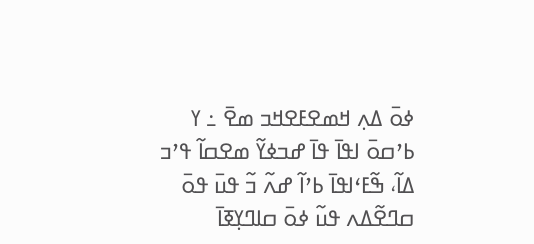ߦߋ߫ ߡߍ߲ ߞߘߐߓߐߞߏ ߘߐ߫ ߸ ߌ ߕߴߛߋ߫ ߊߟߊ߫ ߟߊ߫ ߝߏߦߌ߬ ߘߐߛߊ߬ ߟߴߏ ߡߊ߬، ߒ߬ߓߵߊߟߊ߫ ߕߴߊ߬ ߝߍ߬ ߏ߬ ߟߎ߫ ߟߋ߫ ߛߣߐ߬ߡߍ ߟߎ߬ ߦߋ߫ ߛߊߣߌ߲ߧߊ߫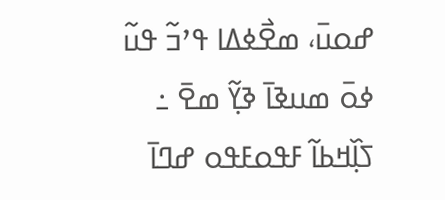ߝߋߎ߫، ߘߐ߯ߦߡߊ ߟߴߏ߬ ߟߎ߬ ߦߋ߫ ߘߎߢߊ߫ ߢߌ߲߬ ߘߐ߫ ߸ ߖߊ߲߰ߞߕߊ߬ ߓߟߋߓߟߋ ߝߣߊ߫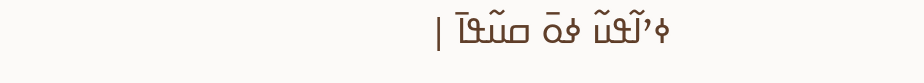ߦߴߊ߬ߟߎ߬ ߦߋ߫ ߛߎ߬ߟߊ߫ |